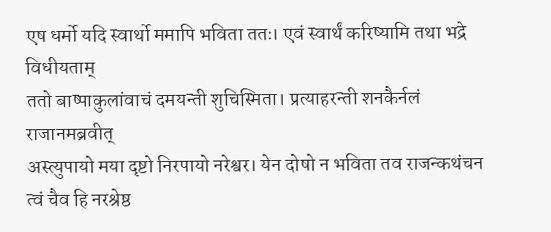एष धर्मो यदि स्वार्थो ममापि भविता ततः। एवं स्वार्थं करिष्यामि तथा भद्रे विधीयताम्
ततो बाष्पाकुलांवाचं दमयन्ती शुचिस्मिता। प्रत्याहरन्ती शनकैर्नलं राजानमब्रवीत्
अस्त्युपायो मया दृष्टो निरपायो नरेश्वर। येन दोषो न भविता तव राजन्कथंचन
त्वं चैव हि नरश्रेष्ठ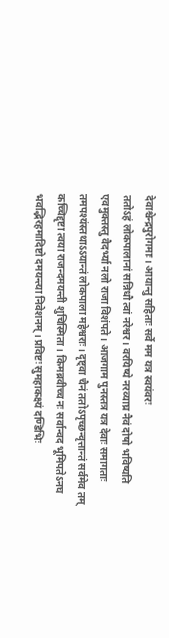देवाश्चेन्द्रपुरोगमाः। आयान्तु सहिताः सर्वे मम यत्र स्वयंवरः
ततोऽहं लोकपालानां सन्निधौ त्वां नरेश्वर। वरयिष्ये नरव्याघ्र नैवं दोषो भविष्यति
एवमुक्तस्तु वैदर्भ्या नलो राजा विशंपते। आजगाम पुनस्तत्र यत्र देवाः समागताः
तमपश्यंस्तथाऽऽयान्तं लोकपाला महेश्वराः। दृष्ट्वा चैनं ततोऽपृच्छन्वृत्तान्तं सर्वमेव तम्
कच्चिद्दृष्टा त्वया राजन्दमयन्ती शुचिस्मिता। किमब्रवीच्च नः सर्वान्वद भूमिपतेऽनघ
भवद्भिरहमादिष्टो दमयन्त्या निवेशनम्। प्रविष्टः सुमहाकक्ष्यं दण्डिभिः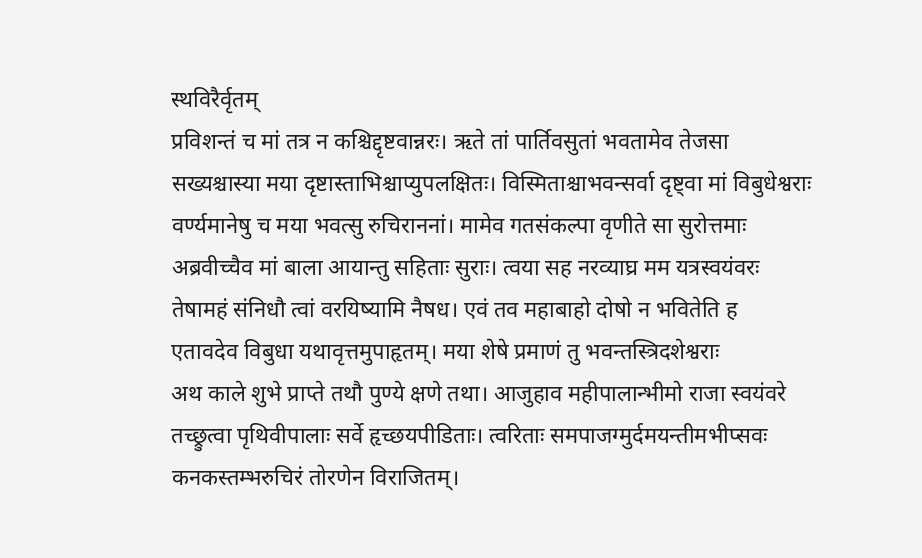स्थविरैर्वृतम्
प्रविशन्तं च मां तत्र न कश्चिद्दृष्टवान्नरः। ऋते तां पार्तिवसुतां भवतामेव तेजसा
सख्यश्चास्या मया दृष्टास्ताभिश्चाप्युपलक्षितः। विस्मिताश्चाभवन्सर्वा दृष्ट्वा मां विबुधेश्वराः
वर्ण्यमानेषु च मया भवत्सु रुचिराननां। मामेव गतसंकल्पा वृणीते सा सुरोत्तमाः
अब्रवीच्चैव मां बाला आयान्तु सहिताः सुराः। त्वया सह नरव्याघ्र मम यत्रस्वयंवरः
तेषामहं संनिधौ त्वां वरयिष्यामि नैषध। एवं तव महाबाहो दोषो न भवितेति ह
एतावदेव विबुधा यथावृत्तमुपाहृतम्। मया शेषे प्रमाणं तु भवन्तस्त्रिदशेश्वराः
अथ काले शुभे प्राप्ते तथौ पुण्ये क्षणे तथा। आजुहाव महीपालान्भीमो राजा स्वयंवरे
तच्छ्रुत्वा पृथिवीपालाः सर्वे हृच्छयपीडिताः। त्वरिताः समपाजग्मुर्दमयन्तीमभीप्सवः
कनकस्तम्भरुचिरं तोरणेन विराजितम्।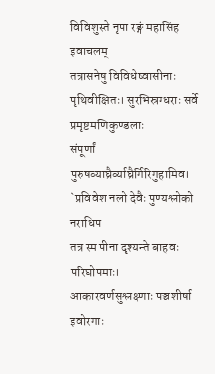विविशुस्ते नृपा रङ्गं महासिंह इवाचलम्
तत्रासनेषु विविधेष्वासीनाः पृथिवीक्षितः। सुरभिस्रग्धराः सर्वे प्रमृष्टमणिकुण्डलाः
संपूर्णां पुरुषव्याघ्रैर्व्याघ्रैर्गिरिगुहामिव। `प्रविवेश नलो देवैः पुण्यश्लोको नराधिप
तत्र स्म पीना दृश्यन्ते बाहवः परिघोपमाः। आकारवर्णसुश्लक्ष्णाः पञ्चशीर्षा इवोरगाः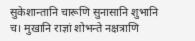सुकेशान्तानि चारूणि सुनासानि शुभानि च। मुखानि राज्ञां शोभन्ते नक्षत्राणि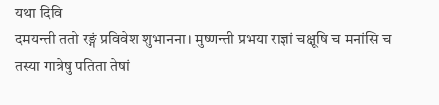यथा दिवि
दमयन्ती ततो रङ्गं प्रविवेश शुभानना। मुष्णन्ती प्रभया राज्ञां चक्षूषि च मनांसि च
तस्या गात्रेषु पतिता तेषां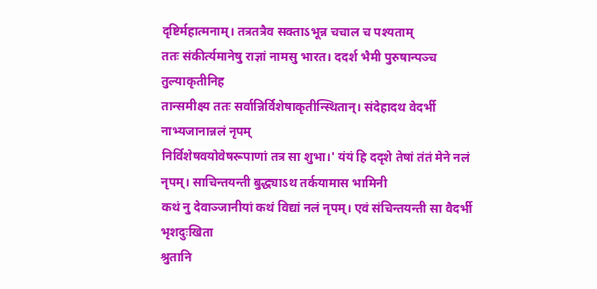दृष्टिर्महात्मनाम्। तत्रतत्रैव सक्ताऽभून्न चचाल च पश्यताम्
ततः संकीर्त्यमानेषु राज्ञां नामसु भारत। ददर्श भैमी पुरुषान्पञ्च तुल्याकृतीनिह
तान्समीक्ष्य ततः सर्वान्निर्विशेषाकृतीन्स्थितान्। संदेहादथ वेदर्भी नाभ्यजानान्नलं नृपम्
निर्विशेषवयोवेषरूपाणां तत्र सा शुभा।' यंयं हि ददृशे तेषां तंतं मेने नलं नृपम्। साचिन्तयन्ती बुद्ध्याऽथ तर्कयामास भामिनी
कथं नु देवाञ्जानीयां कथं विद्यां नलं नृपम्। एवं संचिन्तयन्ती सा वैदर्भी भृशदुःखिता
श्रुतानि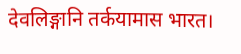देवलिङ्गानि तर्कयामास भारत।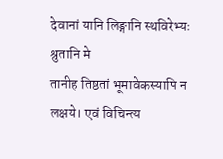देवानां यानि लिङ्गानि स्थविरेभ्यः श्रुतानि मे
तानीह तिष्ठतां भूमावेकस्यापि न लक्षये। एवं विचिन्त्य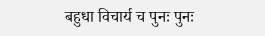बहुधा विचार्य च पुनः पुनः